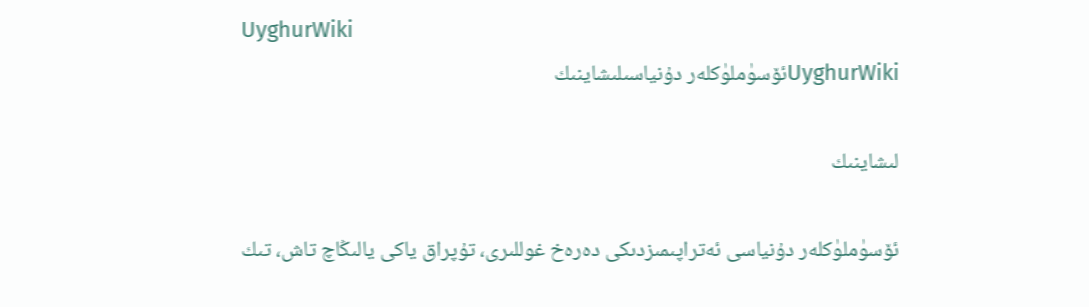UyghurWiki
UyghurWikiئۆسۈملۈكلەر دۇنياسىلىشاينىك

لىشاينىك

ئۆسۈملۈكلەر دۇنياسى ئەتراپىمىزدىكى دەرەخ غوللىرى، تۇپراق ياكى يالىڭاچ تاش، تىك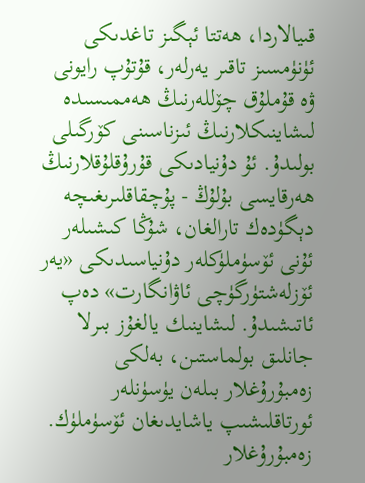قىيالاردا، ھەتتا ئېگىز تاغدىكى ئۈنۈمسىز تاقىر يەرلەر، قۇتۇپ رايونى ۋە قۇملۇق چۆللەرنىڭ ھەممىسىدە لىشاينىكلارنىڭ ئىزناسىنى كۆرگىلى بولىدۇ. ئۇ دۇنيادىكى قۇرۇقلۇقلارنىڭ ھەرقايسى بۇلۇڭ - پۇچقاقلىرىغىچە دېگۈدەك تارالغان، شۇڭا كىشىلەر ئۇنى ئۆسۈملۈكلەر دۇنياسىدىكى «يەر ئۆزلەشتۈرگۈچى ئاۋانگارت» دەپ ئاتىشىدۇ. لىشاينىك يالغۇز بىرلا جانلىق بولماستىن، بەلكى زەمبۇرۇغلار بىلەن يۈسۈنلەر ئورتاقلىشىپ ياشايدىغان ئۆسۈملۈك. زەمبۇرۇغلار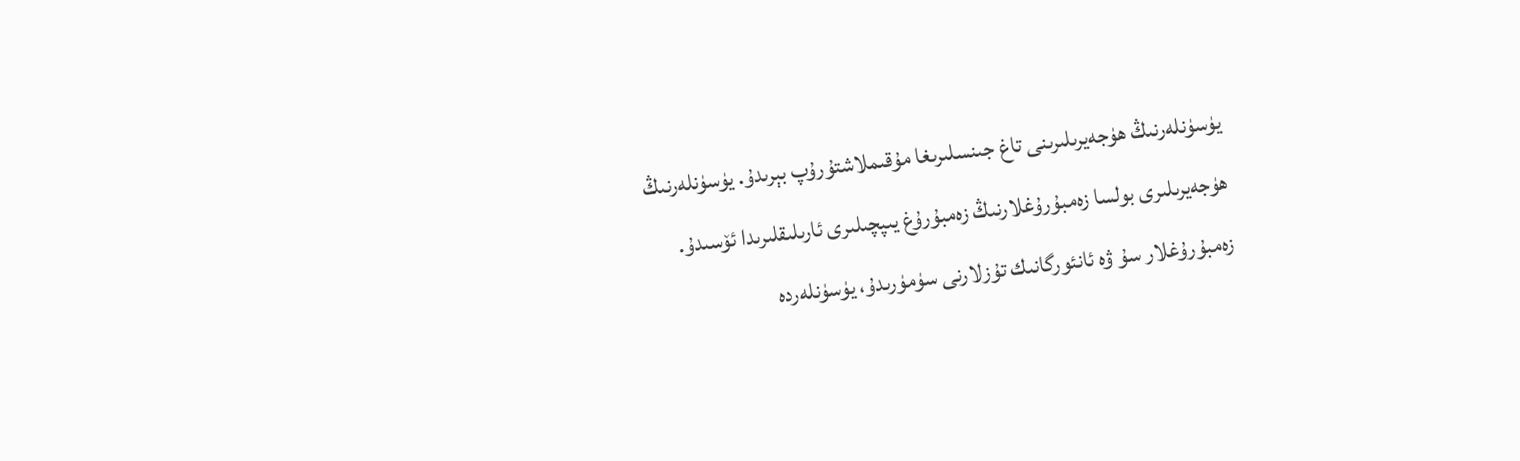يۈسۈنلەرنىڭ ھۈجەيرىلىرىنى تاغ جىنسلىرىغا مۇقىملاشتۇرۇپ بېرىدۇ. يۈسۈنلەرنىڭ ھۈجەيرىلىرى بولسا زەمبۇرۇغلارنىڭ زەمبۇرۇغ يىپچىلىرى ئارىلىقلىرىدا ئۆسىدۇ. زەمبۇرۇغلار سۇ ۋە ئانئورگانىك تۇزلارنى سۈمۈرىدۇ، يۈسۈنلەردە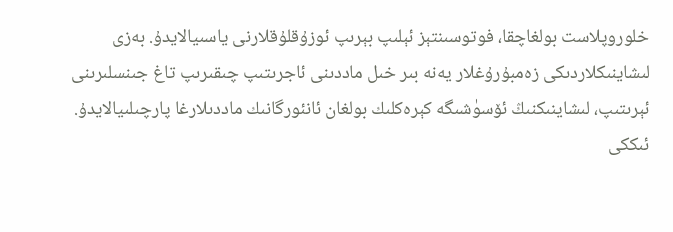خلوروپلاست بولغاچقا، فوتوسىنتېز ئېلىپ بېرىپ ئوزۇقلۇقلارنى ياسىيالايدۇ. بەزى لىشاينىكلاردىكى زەمبۇرۇغلار يەنە بىر خىل ماددىنى ئاجرىتىپ چىقىرىپ تاغ جىنسلىرىنى ئېرىتىپ، لىشاينىكنىڭ ئۆسۈشىگە كېرەكلىك بولغان ئانئورگانىك ماددىلارغا پارچىلىيالايدۇ. ئىككى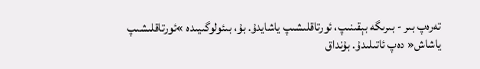تەرەپ بىر - بىرىگە بېقىنىپ، ئورتاقلىشىپ ياشايدۇ. بۇ، بىئولوگىيىدە »ئورتاقلىشىپ ياشاش« دەپ ئاتىلىدۇ. بۇنداق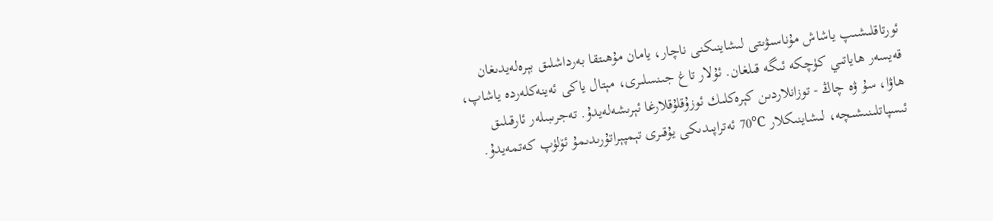ئورتاقلىشىپ ياشاش مۇناسىۋىتى لىشاينىكنى ناچار، يامان مۇھىتقا بەرداشلىق بېرەلەيدىغان قەيسەر ھاياتىي كۈچكە ئىگە قىلغان. ئۇلار تاغ جىنسلىرى، مېتال ياكى ئەينەكلەردە ياشاپ، ھاۋا، سۇ ۋە چاڭ - توزانلاردىن كېرەكلىك ئوزۇقلۇقلارغا ئېرىشەلەيدۇ. تەجرىبىلەر ئارقىلىق ئىسپاتلىنىشىچە، لىشاينىكلار ℃70 ئەتراپىدىكى يۇقىرى تېمپېراتۇرىدىمۇ ئۆلۈپ كەتمەيدۇ.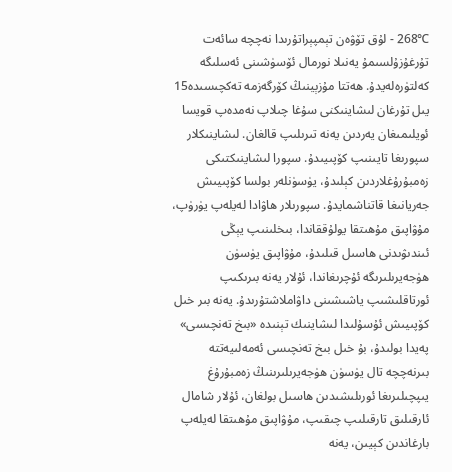℃268 - لۇق تۆۋەن تېمپېراتۇرىدا نەچچە سائەت تۇرغۇزۇلسىمۇ يەنىلا نورمال ئۆسۈشىنى ئەسلىگە كەلتۈرەلەيدۇ. ھەتتا مۇزېينىڭ كۆرگەزمە تەكچىسىدە15 يىل تۇرغان لىشاينىكنى سۇغا چىلاپ نەمدەپ قويسا ئويلىمىغان يەردىن يەنە تىرىلىپ قالغان. لىشاينىكلار سپورىغا تايىنىپ كۆپىيىدۇ. سپورا لىشاينىكتىكى زەمبۇرۇغلاردىن كېلىدۇ، يۈسۈنلەر بولسا كۆپىيىش جەريانىغا قاتناشمايدۇ. سپورىلار ھاۋادا لەيلەپ يۈرۈپ، مۇۋاپىق مۇھىتقا يولۇققاندا، بىخلىنىپ يېڭى ئىندىۋىدنى ھاسىل قىلىدۇ، مۇۋاپىق يۈسۈن ھۈجەيرىلىرىگە ئۇچرىغاندا، ئۇلار يەنە بىرىكىپ ئورتاقلىشىپ ياشىشىنى داۋاملاشتۇرىدۇ. يەنە بىر خىل كۆپىيىش ئۇسۇلىدا لىشاينىك تېنىدە «بىخ تەنچىسى» پەيدا بولىدۇ، بۇ خىل بىخ تەنچىسى ئەمەلىيەتتە بىرنەچچە تال يۈسۈن ھۈجەيرىلىرىنىڭ زەمبۇرۇغ يىپچىلىرىغا ئورىلىشىدىن ھاسىل بولغان، ئۇلار شامال ئارقىلىق تارقىلىپ چىقىپ، مۇۋاپىق مۇھىتقا لەيلەپ بارغاندىن كېيىن، يەنە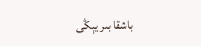باشقا بىر يېڭى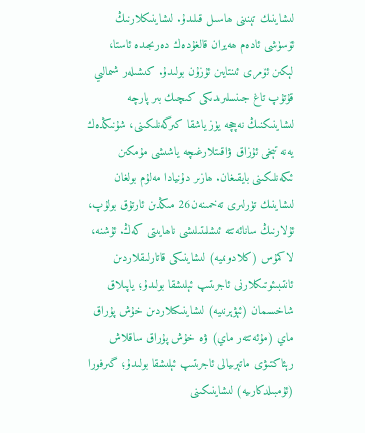لىشاينىك تېنىنى ھاسىل قىلىدۇ. لىشاينىكلارنىڭ ئۆسۈشى ئادەم ھەيران قالغۇدەك دەرىجىدە ئاستا، لېكىن ئۆمرى ئىنتايىن ئۇزۇن بولىدۇ. كىشىلەر شىمالىي قۇتۇپ تاغ جىنسلىرىدىكى كىچىك بىر پارچە لىشاينىكنىڭ نەچچە يۈز ياشقا كىرگەنلىكىنى، شۇنىڭدەك يەنە تېخى ئۇزاق ۋاقىتلارغىچە ياشىشى مۇمكىن ئىكەنلىكىنى بايقىغان. ھازىر دۇنيادا مەلۇم بولغان لىشاينىك تۈرلىرى تەخمىنەن26 مىڭدىن ئارتۇق بولۇپ، ئۇلارنىڭ سانائەتتە ئىشلىتىلىشى ناھايىتى كەڭ. ئۇشنە، لاكمۇس (كلادونىيە) لىشاينىكى قاتارلىقلاردىن ئانتىبىئوتىكلارنى ئاجرىتىپ ئېلىشقا بولىدۇ؛ ياپىلاق شاخسىمان (ئېۋېرنىيە) لىشاينىكىلاردىن خۇش پۇراق ماي (مۇئەتتەر ماي) ۋە خۇش پۇراق ساقلاش رېئاكتىۋى ماتېرىيالى ئاجرىتىپ ئېلىشقا بولىدۇ؛ گىرفورا (ئۇمبىلدكارىيە) لىشاينىكىنى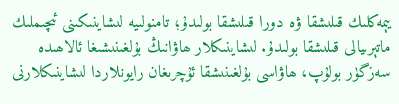يېمەكلىك قىلىشقا ۋە دورا قىلىشقا بولىدۇ؛ تامنولىيە لىشاينىكىنى ئىچىملىك ماتېرىيالى قىلىشقا بولىدۇ. لىشاينىكلار ھاۋانىڭ بۇلغىنىشىغا ئالاھىدە سەزگۈر بولۇپ، ھاۋاسى بۇلغىنىشقا ئۇچرىغان رايونلاردا لىشاينىكلارنى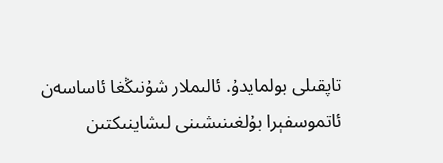تاپقىلى بولمايدۇ. ئالىملار شۇنىڭغا ئاساسەن ئاتموسفېرا بۇلغىنىشىنى لىشاينىكتىن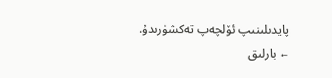پايدىلىنىپ ئۆلچەپ تەكشۈرىدۇ.
← بارلىق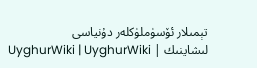تېمىلار ئۆسۈملۈكلەر دۇنياسى
لىشاينىك | UyghurWiki | UyghurWiki